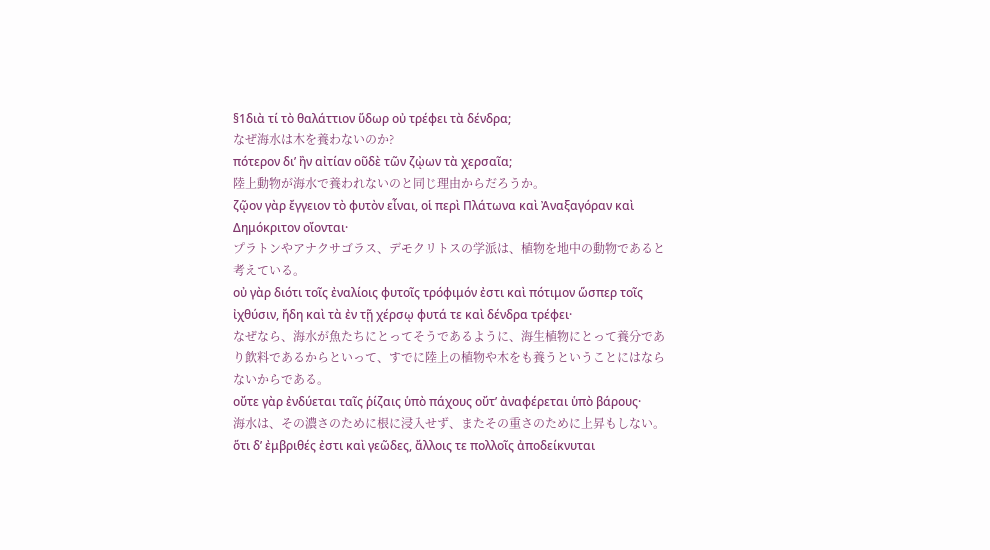§1διὰ τί τὸ θαλάττιον ὕδωρ οὐ τρέφει τὰ δένδρα;
なぜ海水は木を養わないのか?
πότερον διʼ ἢν αἰτίαν οῦδὲ τῶν ζᾠων τὰ χερσαῖα;
陸上動物が海水で養われないのと同じ理由からだろうか。
ζῷον γὰρ ἔγγειον τὸ φυτὸν εἶναι, οἱ περὶ Πλάτωνα καὶ Ἀναξαγόραν καὶ Δημόκριτον οἴονται·
プラトンやアナクサゴラス、デモクリトスの学派は、植物を地中の動物であると考えている。
οὐ γὰρ διότι τοῖς ἐναλίοις φυτοῖς τρόφιμόν ἐστι καὶ πότιμον ὥσπερ τοῖς ἰχθύσιν, ἤδη καὶ τὰ ἐν τῇ χέρσῳ φυτά τε καὶ δένδρα τρέφει·
なぜなら、海水が魚たちにとってそうであるように、海生植物にとって養分であり飲料であるからといって、すでに陸上の植物や木をも養うということにはならないからである。
οὔτε γὰρ ἐνδύεται ταῖς ῥίζαις ὑπὸ πάχους οὔτʼ ἀναφέρεται ὑπὸ βάρους·
海水は、その濃さのために根に浸入せず、またその重さのために上昇もしない。
ὅτι δʼ ἐμβριθές ἐστι καὶ γεῶδες, ἄλλοις τε πολλοῖς ἀποδείκνυται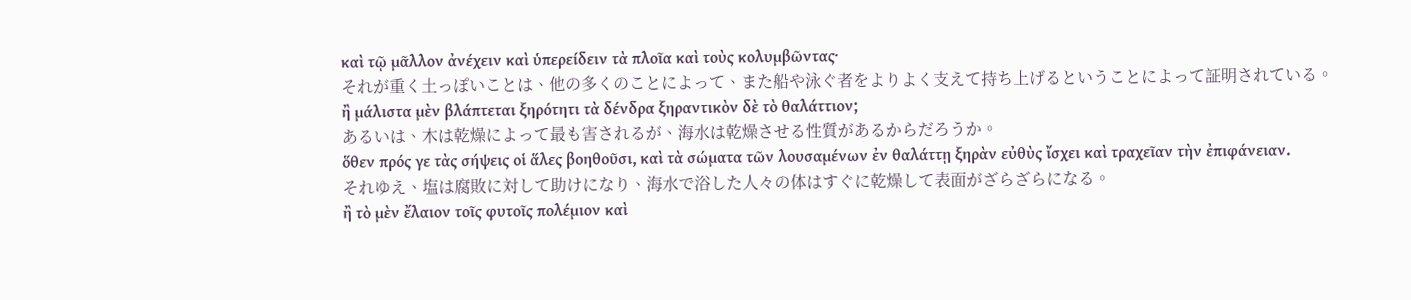καὶ τῷ μᾶλλον ἀνέχειν καὶ ὑπερείδειν τὰ πλοῖα καὶ τοὺς κολυμβῶντας·
それが重く土っぽいことは、他の多くのことによって、また船や泳ぐ者をよりよく支えて持ち上げるということによって証明されている。
ἢ μάλιστα μὲν βλάπτεται ξηρότητι τὰ δένδρα ξηραντικὸν δὲ τὸ θαλάττιον;
あるいは、木は乾燥によって最も害されるが、海水は乾燥させる性質があるからだろうか。
ὅθεν πρός γε τὰς σήψεις οἱ ἅλες βοηθοῦσι, καὶ τὰ σώματα τῶν λουσαμένων ἐν θαλάττῃ ξηρὰν εὐθὺς ἴσχει καὶ τραχεῖαν τὴν ἐπιφάνειαν.
それゆえ、塩は腐敗に対して助けになり、海水で浴した人々の体はすぐに乾燥して表面がざらざらになる。
ἢ τὸ μὲν ἔλαιον τοῖς φυτοῖς πολέμιον καὶ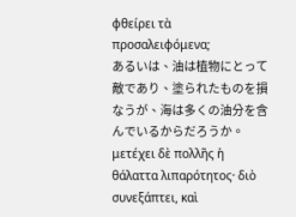φθείρει τὰ προσαλειφόμενα;
あるいは、油は植物にとって敵であり、塗られたものを損なうが、海は多くの油分を含んでいるからだろうか。
μετέχει δὲ πολλῆς ἡ θάλαττα λιπαρότητος· διὸ συνεξάπτει, καὶ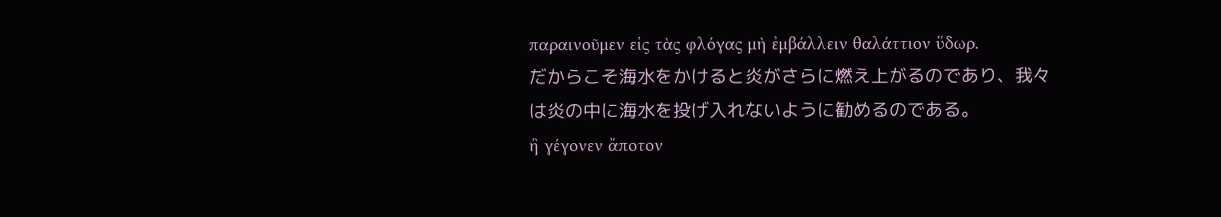παραινοῦμεν εἰς τὰς φλόγας μὴ ἐμβάλλειν θαλάττιον ὕδωρ.
だからこそ海水をかけると炎がさらに燃え上がるのであり、我々は炎の中に海水を投げ入れないように勧めるのである。
ἢ γέγονεν ἄποτον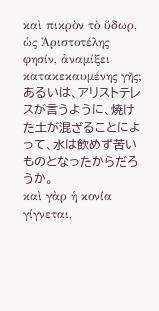καὶ πικρὸν τὸ ὕδωρ, ὡς Ἀριστοτέλης φησίν, ἀναμίξει κατακεκαυμένης γῆς;
あるいは、アリストテレスが言うように、焼けた土が混ざることによって、水は飲めず苦いものとなったからだろうか。
καὶ γὰρ ἡ κονία γίγνεται,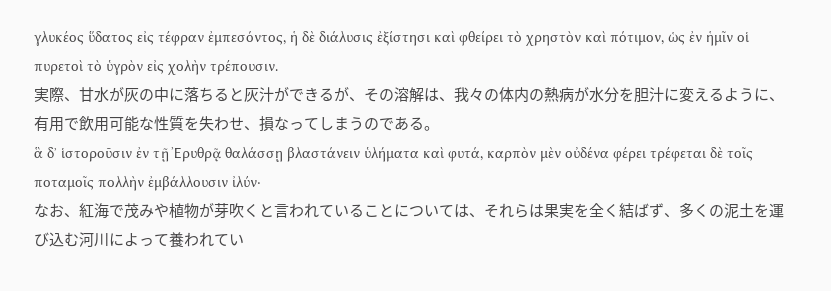γλυκέος ὕδατος εἰς τέφραν ἐμπεσόντος, ἡ δὲ διάλυσις ἐξίστησι καὶ φθείρει τὸ χρηστὸν καὶ πότιμον, ὡς ἐν ἡμῖν οἱ πυρετοὶ τὸ ὑγρὸν εἰς χολὴν τρέπουσιν.
実際、甘水が灰の中に落ちると灰汁ができるが、その溶解は、我々の体内の熱病が水分を胆汁に変えるように、有用で飲用可能な性質を失わせ、損なってしまうのである。
ἃ δʼ ἱστοροῦσιν ἐν τῇ Ἐρυθρᾷ θαλάσσῃ βλαστάνειν ὑλήματα καὶ φυτά, καρπὸν μὲν οὐδένα φέρει τρέφεται δὲ τοῖς ποταμοῖς πολλὴν ἐμβάλλουσιν ἰλύν·
なお、紅海で茂みや植物が芽吹くと言われていることについては、それらは果実を全く結ばず、多くの泥土を運び込む河川によって養われてい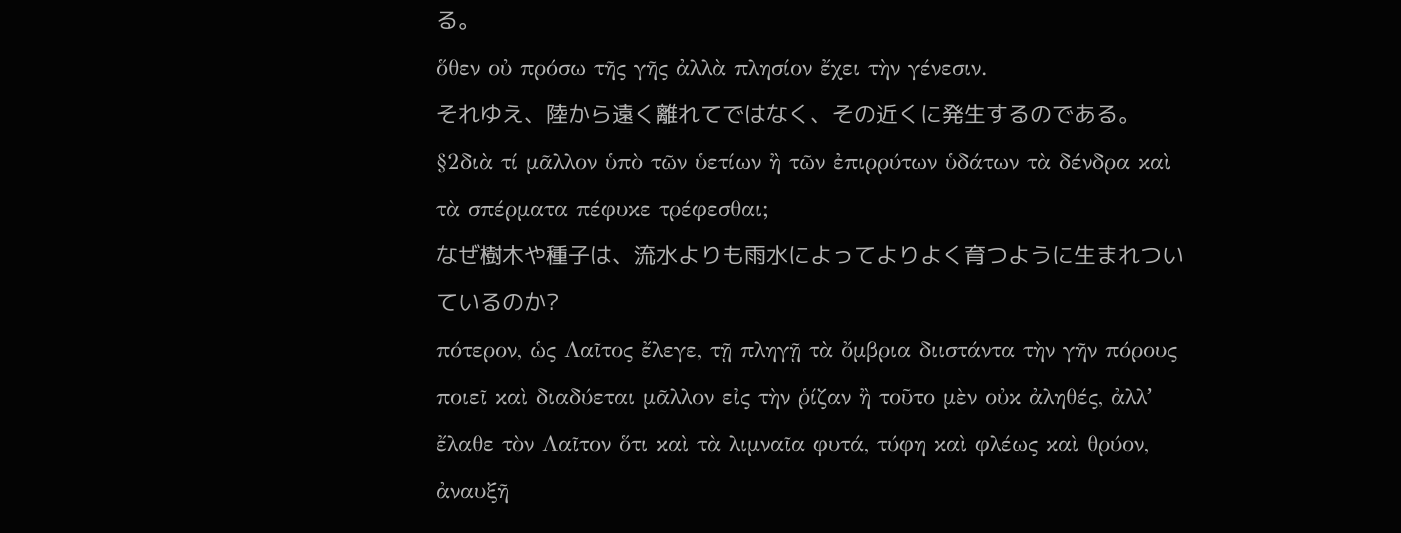る。
ὅθεν οὐ πρόσω τῆς γῆς ἀλλὰ πλησίον ἔχει τὴν γένεσιν.
それゆえ、陸から遠く離れてではなく、その近くに発生するのである。
§2διὰ τί μᾶλλον ὑπὸ τῶν ὑετίων ἢ τῶν ἐπιρρύτων ὑδάτων τὰ δένδρα καὶ τὰ σπέρματα πέφυκε τρέφεσθαι;
なぜ樹木や種子は、流水よりも雨水によってよりよく育つように生まれついているのか?
πότερον, ὡς Λαῖτος ἔλεγε, τῇ πληγῇ τὰ ὄμβρια διιστάντα τὴν γῆν πόρους ποιεῖ καὶ διαδύεται μᾶλλον εἰς τὴν ῥίζαν ἢ τοῦτο μὲν οὐκ ἀληθές, ἀλλʼ ἔλαθε τὸν Λαῖτον ὅτι καὶ τὰ λιμναῖα φυτά, τύφη καὶ φλέως καὶ θρύον, ἀναυξῆ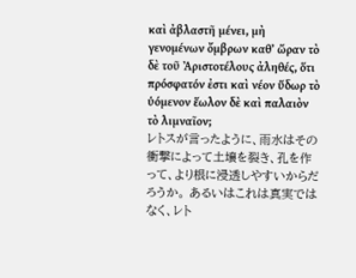καὶ ἀβλαστῆ μένει, μὴ γενομένων ὄμβρων καθʼ ὥραν τὸ δὲ τοῦ Ἀριστοτέλους ἀληθές, ὅτι πρόσφατόν ἐστι καὶ νέον ὕδωρ τὸ ὑόμενον ἕωλον δὲ καὶ παλαιὸν τὸ λιμναῖον;
レトスが言ったように、雨水はその衝撃によって土壌を裂き、孔を作って、より根に浸透しやすいからだろうか。 あるいはこれは真実ではなく、レト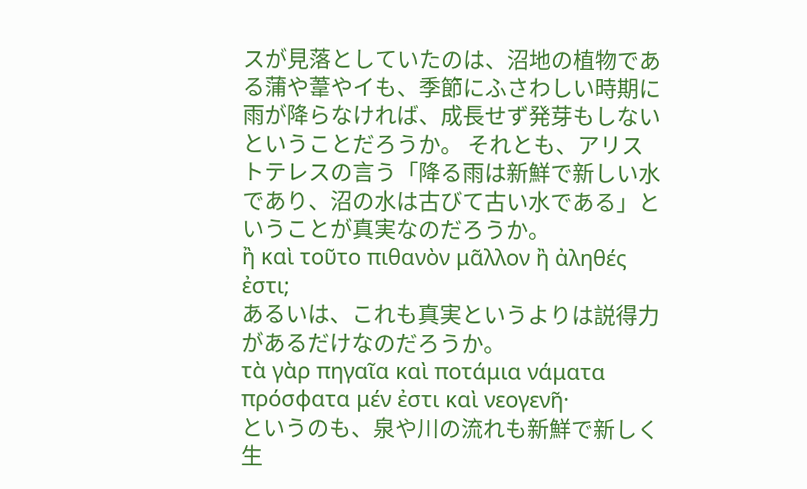スが見落としていたのは、沼地の植物である蒲や葦やイも、季節にふさわしい時期に雨が降らなければ、成長せず発芽もしないということだろうか。 それとも、アリストテレスの言う「降る雨は新鮮で新しい水であり、沼の水は古びて古い水である」ということが真実なのだろうか。
ἢ καὶ τοῦτο πιθανὸν μᾶλλον ἢ ἀληθές ἐστι;
あるいは、これも真実というよりは説得力があるだけなのだろうか。
τὰ γὰρ πηγαῖα καὶ ποτάμια νάματα πρόσφατα μέν ἐστι καὶ νεογενῆ·
というのも、泉や川の流れも新鮮で新しく生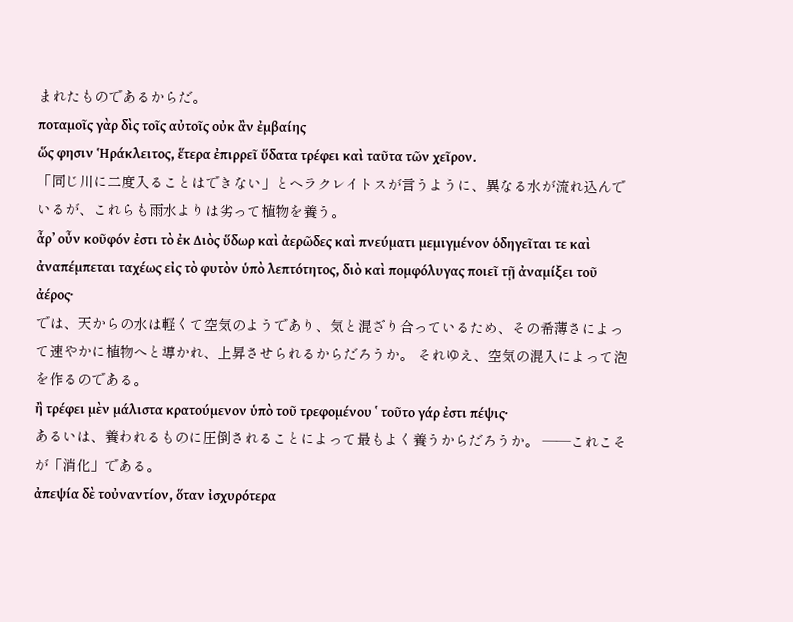まれたものであるからだ。
ποταμοῖς γὰρ δὶς τοῖς αὐτοῖς οὐκ ἂν ἐμβαίης
ὥς φησιν Ἡράκλειτος, ἕτερα ἐπιρρεῖ ὕδατα τρέφει καὶ ταῦτα τῶν χεῖρον.
「同じ川に二度入ることはできない」とヘラクレイトスが言うように、異なる水が流れ込んでいるが、これらも雨水よりは劣って植物を養う。
ἆρʼ οὖν κοῦφόν ἐστι τὸ ἐκ Διὸς ὕδωρ καὶ ἀερῶδες καὶ πνεύματι μεμιγμένον ὁδηγεῖται τε καὶ ἀναπέμπεται ταχέως εἰς τὸ φυτὸν ὑπὸ λεπτότητος, διὸ καὶ πομφόλυγας ποιεῖ τῇ ἀναμίξει τοῦ ἀέρος·
では、天からの水は軽くて空気のようであり、気と混ざり合っているため、その希薄さによって速やかに植物へと導かれ、上昇させられるからだろうか。 それゆえ、空気の混入によって泡を作るのである。
ἢ τρέφει μὲν μάλιστα κρατούμενον ὑπὸ τοῦ τρεφομένου ʽ τοῦτο γάρ ἐστι πέψις·
あるいは、養われるものに圧倒されることによって最もよく養うからだろうか。 ――これこそが「消化」である。
ἀπεψία δὲ τοὐναντίον, ὅταν ἰσχυρότερα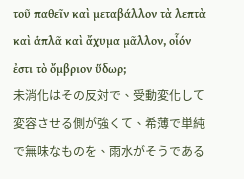τοῦ παθεῖν καὶ μεταβάλλον τὰ λεπτὰ καὶ ἁπλᾶ καὶ ἄχυμα μᾶλλον, οἷόν ἐστι τὸ ὄμβριον ὕδωρ;
未消化はその反対で、受動変化して変容させる側が強くて、希薄で単純で無味なものを、雨水がそうである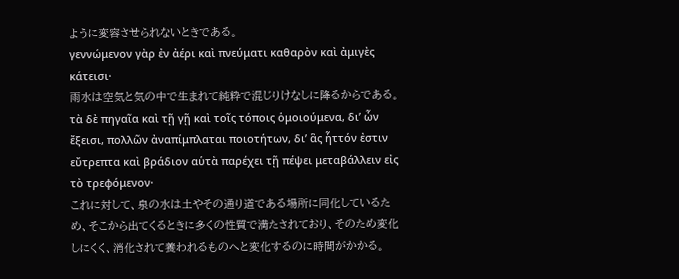ように変容させられないときである。
γεννώμενον γὰρ ἐν ἀέρι καὶ πνεύματι καθαρὸν καὶ ἀμιγὲς κάτεισι·
雨水は空気と気の中で生まれて純粋で混じりけなしに降るからである。
τὰ δὲ πηγαῖα καὶ τῇ γῇ καὶ τοῖς τόποις ὁμοιούμενα, διʼ ὧν ἔξεισι, πολλῶν ἀναπίμπλαται ποιοτήτων, διʼ ἃς ἧττόν ἐστιν εὔτρεπτα καὶ βράδιον αὑτὰ παρέχει τῇ πέψει μεταβάλλειν εἰς τὸ τρεφόμενον·
これに対して、泉の水は土やその通り道である場所に同化しているため、そこから出てくるときに多くの性質で満たされており、そのため変化しにくく、消化されて養われるものへと変化するのに時間がかかる。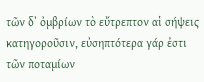τῶν δʼ ὀμβρίων τὸ εὔτρεπτον αἱ σήψεις κατηγοροῦσιν, εὐσηπτότερα γάρ ἐστι τῶν ποταμίων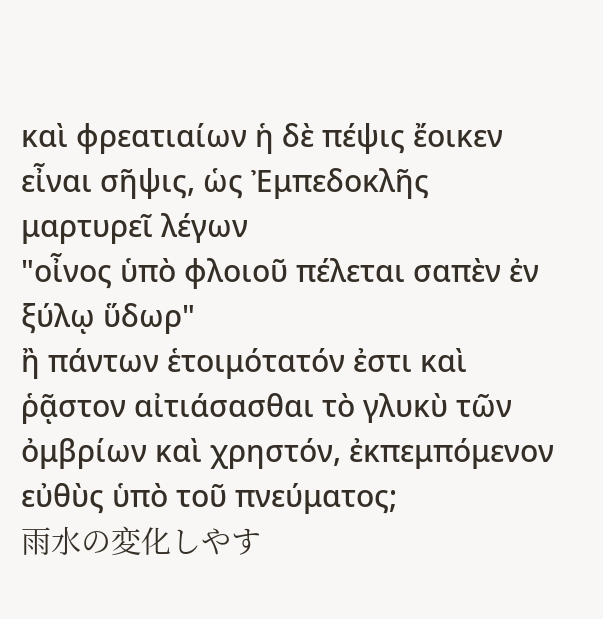καὶ φρεατιαίων ἡ δὲ πέψις ἔοικεν εἶναι σῆψις, ὡς Ἐμπεδοκλῆς μαρτυρεῖ λέγων
"οἶνος ὑπὸ φλοιοῦ πέλεται σαπὲν ἐν ξύλῳ ὕδωρ"
ἢ πάντων ἑτοιμότατόν ἐστι καὶ ῥᾷστον αἰτιάσασθαι τὸ γλυκὺ τῶν ὀμβρίων καὶ χρηστόν, ἐκπεμπόμενον εὐθὺς ὑπὸ τοῦ πνεύματος;
雨水の変化しやす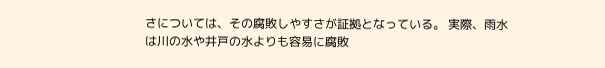さについては、その腐敗しやすさが証拠となっている。 実際、雨水は川の水や井戸の水よりも容易に腐敗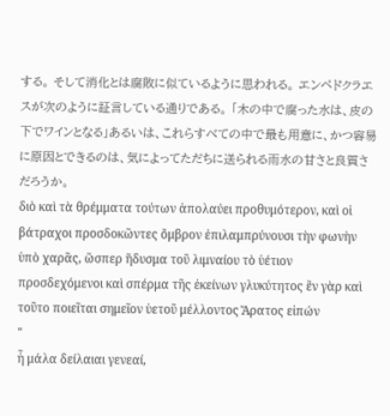する。 そして消化とは腐敗に似ているように思われる。 エンペドクラエスが次のように証言している通りである。 「木の中で腐った水は、皮の下でワインとなる」あるいは、これらすべての中で最も用意に、かつ容易に原因とできるのは、気によってただちに送られる雨水の甘さと良質さだろうか。
διὸ καὶ τὰ θρέμματα τούτων ἀπολαύει προθυμότερον, καὶ οἱ βάτραχοι προσδοκῶντες ὄμβρον ἐπιλαμπρύνουσι τὴν φωνὴν ὑπὸ χαρᾶς, ὥσπερ ἥδυσμα τοῦ λιμναίου τὸ ὑέτιον προσδεχόμενοι καὶ σπέρμα τῆς ἐκείνων γλυκύτητος ἓν γὰρ καὶ τοῦτο ποιεῖται σημεῖον ὑετοῦ μέλλοντος Ἄρατος εἰπών
"
ἦ μάλα δείλαιαι γενεαί,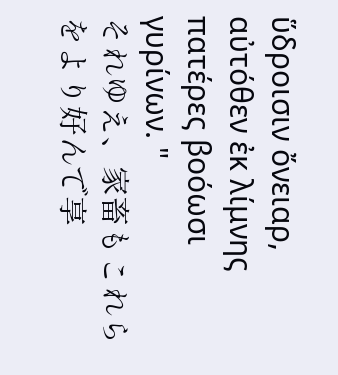ὕδροισιν ὄνειαρ,
αὐτόθεν ἐκ λίμνης πατέρες βοόωσι γυρίνων. "
それゆえ、家畜もこれらをより好んで享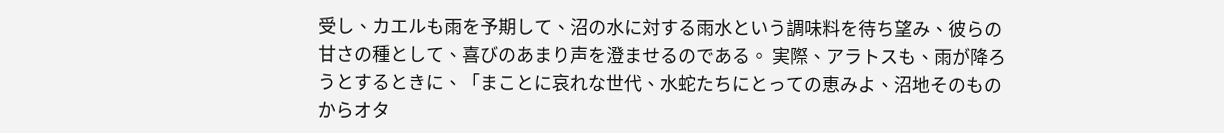受し、カエルも雨を予期して、沼の水に対する雨水という調味料を待ち望み、彼らの甘さの種として、喜びのあまり声を澄ませるのである。 実際、アラトスも、雨が降ろうとするときに、「まことに哀れな世代、水蛇たちにとっての恵みよ、沼地そのものからオタ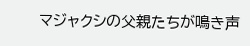マジャクシの父親たちが鳴き声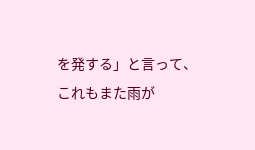を発する」と言って、これもまた雨が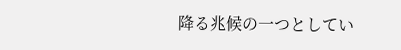降る兆候の一つとしてい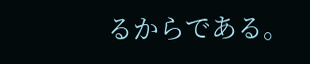るからである。